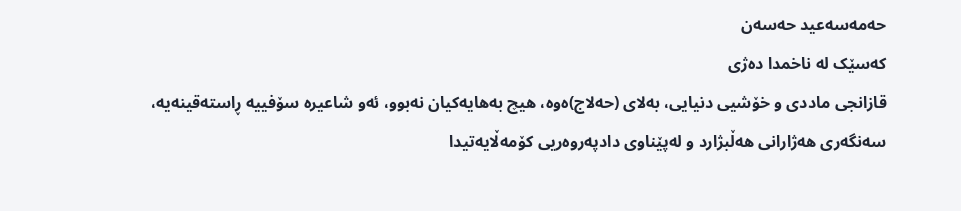حەمەسەعید حەسەن
کەسێک لە ناخمدا دەژی
قازانجی ماددی و خۆشیی دنیایی، بەلای (حەلاج)ەوە، هیچ بەهایەکیان نەبوو، ئەو شاعیرە سۆفییە ڕاستەقینەیە، سەنگەری هەژارانی هەڵبژارد و لەپێناوی دادپەروەریی کۆمەڵایەتیدا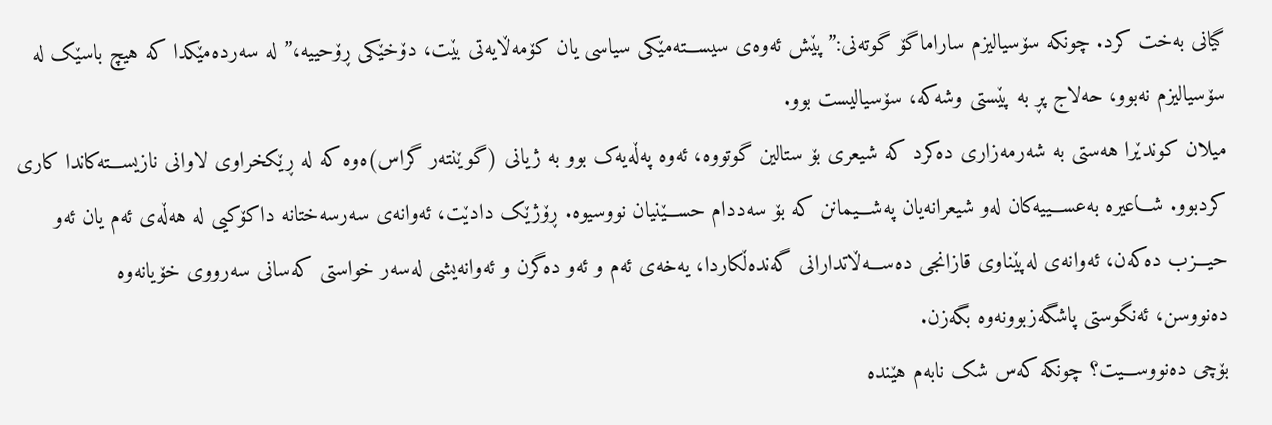گیانی بەخت کرد. چونکە سۆسیالیزم ساراماگۆ گوتەنی:”پێش ئەوەی سیســـتەمێکی سیاسی یان کۆمەڵایەتی بێت، دۆخێکی ڕۆحییە،” لە سەردەمێکدا کە هیچ باسێک لە سۆسیالیزم نەبوو، حەلاج پڕ بە پێستی وشەکە، سۆسیالیست بوو.
میلان کوندێرا هەستی بە شەرمەزاری دەکرد کە شیعری بۆ ستالین گوتووە، ئەوە پەڵەیەک بوو بە ژیانی (گوێنتەر گراس)ەوە کە لە ڕێکخراوی لاوانی نازیســـتەکاندا کاری کردبوو. شـــاعیرە بەعســـییەکان لەو شیعرانەیان پەشـــیمانن کە بۆ سەددام حســـێنیان نووسیوە. ڕۆژێک دادێت، ئەوانەی سەرسەختانە داکۆکیی لە هەڵەی ئەم یان ئەو حیـــزب دەکەن، ئەوانەی لەپێناوی قازانجی دەســـەڵاتدارانی گەندەڵکاردا، یەخەی ئەم و ئەو دەگرن و ئەوانەیشی لەسەر خواستی کەسانی سەرووی خۆیانەوە
دەنووسن، ئەنگوستی پاشگەزبوونەوە بگەزن.
بۆچی دەنووســـیت؟ چونکە کەس شک نابەم هێندە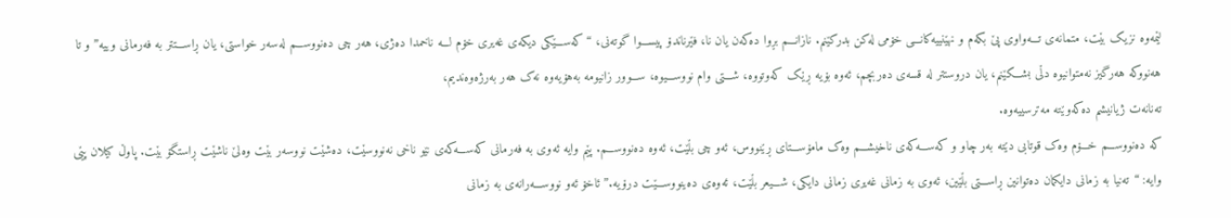لێمەوە نزیک بێت، متمانەی تـــەواوی پێ بکەم و نهێنییەکانـــی خۆمی لەکن بدرکێنم. نازانـــم بڕوا دەکەن یان نا، فێرناندۆ پیســـوا گوتەنی، “کەســـێکی دیکەی غەیری خۆم لـــە ناخمدا دەژی، هەر چی دەنووســـم لەسەر خواستی، یان ڕاســـتتر بە فەرمانی وییە” و تا هەنووکە هەرگیز نەمتوانیوە دڵی بشـــکێنم، یان دروستتر لە قسەی دەربچم، ئەوە بۆیە ڕێک کەوتووە، شـــتی وام نووســـیوە، ســـوور زانیومە بەهۆیەوە نەک هەر بەرژەوەندیم،
تەنانەت ژیانیشم دەکەوێتە مەترسییەوە.
کە دەنووســـم خـــۆم وەک قوتابی دێتە بەر چاو و کەســـەکەی ناخیشـــم وەک مامۆســـتای ڕێنووس، ئەو چی بڵێت، ئەوە دەنووســـم. پێم وایە ئەوی بە فەرمانی کەســـەکەی نێو ناخی نەنووسێت، دەشێت نووسەر بێت وەلێ ناشێت ڕاستگۆ بێت. پاوڵ کیلان پێی وایە: “تەنیا بە زمانی دایکمان دەتوانین ڕاســـتی بڵێین، ئەوی بە زمانی غەیری زمانی دایکی، شـــیعر بڵێت، ئەوەی دەینووســـێت درۆیە.” ئاخۆ ئەو نووســـەرانەی بە زمانی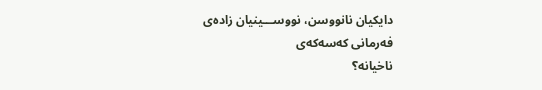دایکیان نانووسن، نووســـینیان زادەی فەرمانی کەسەکەی
ناخیانە؟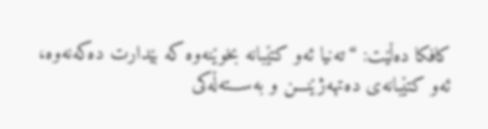کافکا دەڵێت: “تەنیا ئەو کتێبانە بخوێنەوە کە بێدارت دەکەنەوە، ئەو کتێبانەی دەتهەژێنـــن و بەســـتەڵەکی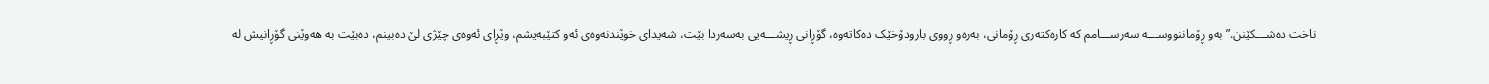ناخت دەشـــکێنن.” بەو ڕۆماننووســـە سەرســـامم کە کارەکتەری ڕۆمانی، بەرەو ڕووی بارودۆخێک دەکاتەوە، گۆڕانی ڕیشـــەیی بەسەردا بێت، شەیدای خوێندنەوەی ئەو کتێبەیشم، وێڕای ئەوەی چێژی لێ دەبینم، دەبێت بە هەوێنی گۆڕانیش لە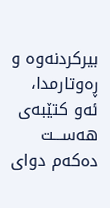بیرکردنەوە و ڕەوتارمدا، ئەو کتێبەی هەســـت دەکەم دوای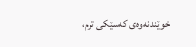خوێندنەوەی کەسێکی ترم،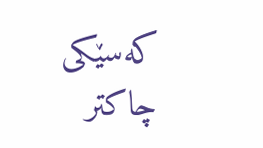کەسێکی چاکتر